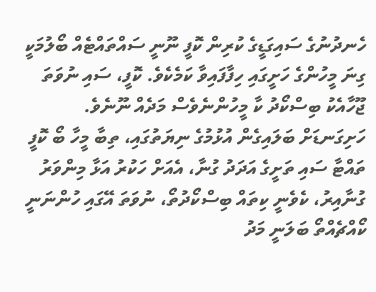ހެނދުނުގެ ސައިގަޑީގެ ކުރިން ކޮފީ ނޫނީ ސައްތައްޓެއް ބޯލުމަކީ ގިނަ މީހުންގެ ހަށީގައި ހިފާފައިވާ ކަމެކެވެ. ކޮފީ، ސައި ނުވަތަ ޖޫހާއެކު ބިސްކޯދު ކާ މީހުންނެވެސް މަދެއް ނޫނެވެ. ހަށިގަނޑަށް ބަލައިގެން އުޅުމުގެ ނިޔަތުގައި، ތިބާ މީހާ ބޯ ކޮފީ ތައްޓާ ސައި ތަށީގެ އަދަދު ގުނާ، އެއަށް ހަކުރު އަޅާ މިންވަރު ގުނާއިރު، ކެވެނީ ކިތައް ބިސްކޯދުތޯ، ނުވަތަ އޭގައި ހުންނަނީ ކޯއްޗެއްތޯ ބަލަނީ މަދު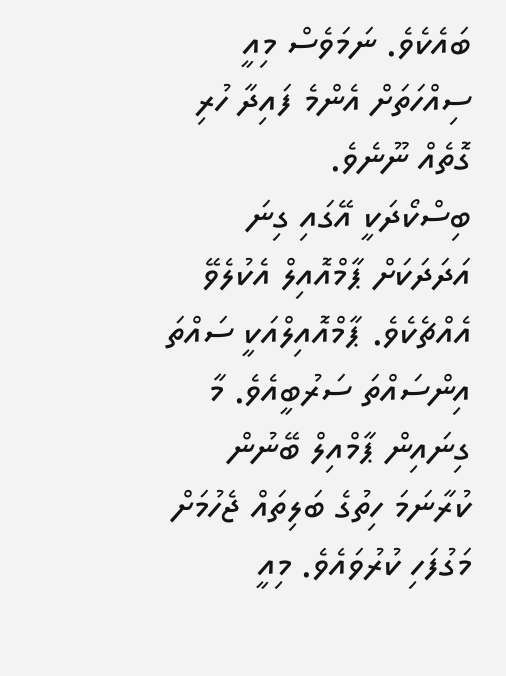ބައެކެވެ. ނަމަވެސް މިއީ ސިއްހަތަށް އެންމެ ފައިދާ ހުރި ގޮތެއް ނޫނެވެ.
ބިސްކޯދަކީ އޭގައި ގިނަ އަދަދަކަށް ޕާމްއޮއިލް އެކުލެވޭ އެއްޗެކެވެ. ޕާމްއޮއިލްއަކީ ސައްތަ އިންސައްތަ ސަރުބީއެވެ. މާ ގިނައިން ޕާމްއިލް ބޭނުން ކުރާނަމަ ހިތުގެ ބަލިތައް ޖެހުމަށް މަގުފަހި ކުރުވައެވެ. މިއީ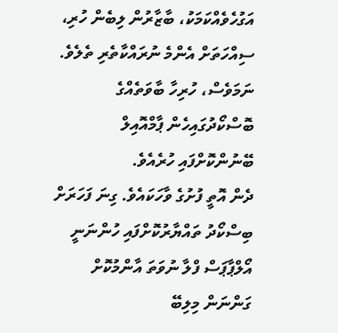އަގުހެވެއްކަމަކު، ބާޒާރުން ލިބެން ހުރި، ސިއްހަތަށް އެންމެ ނުރައްކާތެރި ތެލެވެ. ނަމަވެސް، ހުރިހާ ބާވަތެއްގެ ބޮސްކޯދުގައިހެން ޕާމްއޮއިލް ބޭނުންކޮށްފައި ހުރެއެވެ.
ދެން އޮތީ ފުށުގެ ވާހަކައެވެ. ގިނަ ފަހަރަށް ބިސްކޯދު ތައްޔާރުކޮށްފައި ހުންނަނީ އޯލްޕާޕަސް ފްލާ ނުވަތަ އާންމުކޮށް ގަންނަން މިލިބޭ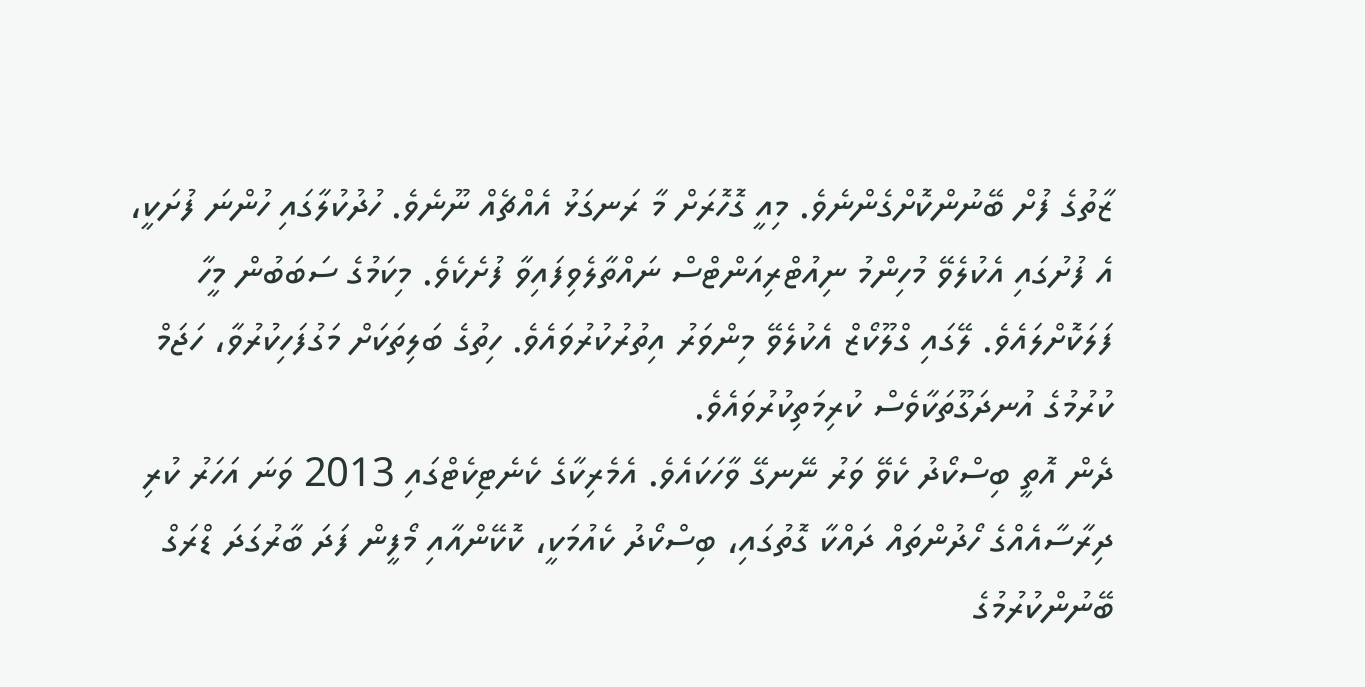ޒާތުގެ ފުށް ބޭނުންކޮށްގެންނެވެ. މިއީ ގޮހޮރަށް މާ ރަނގަޅު އެއްޗެއް ނޫނެވެ. ހުދުކުލާގައި ހުންނަ ފުށަކީ، އެ ފުށުގައި އެކުލެވޭ މުހިންމު ނިއުޓްރިއަންޓްސް ނައްތާލެވިފައިވާ ފުށެކެވެ. މިކަމުގެ ސަބަބުން މީހާ ފަލަކޮށްލައެވެ. ލޭގައި ގްލޫކޯޒް އެކުލެވޭ މިންވަރު އިތުރުކުރުވައެވެ. ހިތުގެ ބަލިތަކަށް މަގުފަހިކުރުވާ، ހަޖަމް ކުރުމުގެ އުނދަގޫތަކާވެސް ކުރިމަތިކުރުވައެވެ.
ދެން އޮތީ ބިސްކޯދު ކެވޭ ވަރު ނޭނގޭ ވާހަކައެވެ. އެމެރިކާގެ ކެނެޓިކެޓްގައި 2013 ވަނަ އަހަރު ކުރި ދިރާސާއެއްގެ ހޯދުންތައް ދައްކާ ގޮތުގައި، ބިސްކޯދު ކެއުމަކީ، ކޮކޭންއާއި މޯފީން ފަދަ ބާރުގަދަ ޑްރަގް ބޭނުންކުރުމުގެ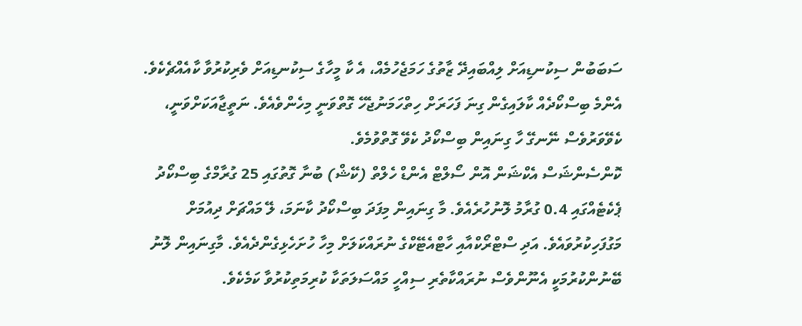ސަބަބުން ސިކުނޑިއަށް ލިއްބައިދޭ ޒާތުގެ ހަމަޖެހުމެއް، އެ ކާ މީހާގެ ސިކުނޑިއަށް ވެރިކުރުވާ ކާއެއްޗެކެވެ. އެންމެ ބިސްކޯދެއް ކާލައިގެން ގިނަ ފަހަރަށް ހިތްހަމަނުޖެހޭ ގޮތްވަނީ މިހެންވެއެވެ. ނަތީޖާއަކަށްވަނީ، ކެވޭވަރުވެސް ނޭނގޭ ހާ ގިނައިން ބިސްކޯދު ކެވޭ ގޮތްވުމެވެ.
ކޮންސެންޝަސް އެކްޝަން އޮން ސޯލްޓް އެންޑް ހެލްތް (ކޭޝް) ބުނާ ގޮތުގައި 25 ގުރާމްގެ ބިސްކޯދު ޕެކެޓެއްގައި 0.4 ގުރާމު ލޮނުހުރެއެވެ. މާ ގިނައިން މިފަދަ ބިސްކޯދު ކާނަމަ، ލޭ މައްޗަށް ދިއުމަށް މަގުފަހިކުރުވައެވެ. އަދި ސްޓްރޯކްއާއި ހާޓްއެޓޭކްގެ ނުރައްކަލަށް މިހާ ހުށަހެޅިގެންދެއެވެ. މާގިނައިން ލޮނު ބޭނުންކުރުމަކީ އެނޫންވެސް ނުރައްކާތެރި ސިއްހީ މައްސަލަތަކާ ކުރިމަތިކުރުވާ ކަމެކެވެ.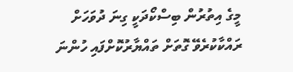މީގެ އިތުރުން ބިސްކޯދަކީ ގިނަ ދުވަހަށް ރައްކާކުރެވޭ ގޮތަށް ތައްޔާރުކޮށްފައި ހުންނަ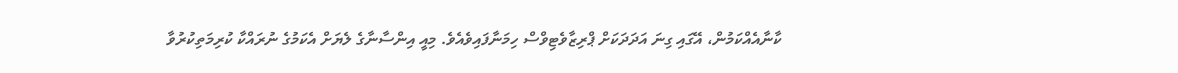ކާނާއެއްކަމުން، އޭގައި ގިނަ އަދަދަކަށް ޕްރިޒާވެޓިވްސް ހިމަނާފައިވެއެވެ. މިއީ އިންސާނާގެ ލެޔަށް އެކަމުގެ ނުރައްކާ ކުރިމަތިކުރުވާ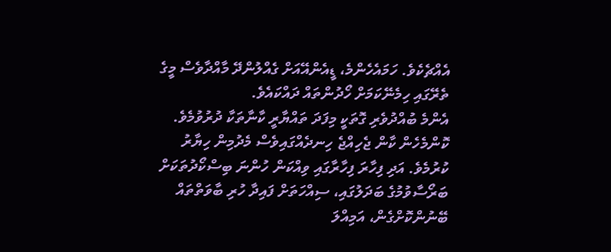އެއްޗެކެވެ. ހަމައެހެންމެ، ޑީއެންއޭއަށް ގެއްލުންދޭ މާއްދާވެސް މީގެ ތެރޭގައި ހިމެނޭކަމަށް ހޯދުންތައް ދައްކައެވެ.
އެންމެ ބުއްދުވެރި ގޮތަކީ މިފަދަ ތައްޔާރީ ކާނާތަކާ ދުރުވުމެވެ. ކޮންމެހެން ކާން ޖެހިއްޖެ ހިނދެއްގައިވެސް މެދުމިން ހިޔާރު ކުރުމެވެ. އަދި ފިހާރަ ފިހާރާގައި ވިއްކަން ހުންނަ ބިސްކޯދުތަކަށް ބަރޯސާވުމުގެ ބަދަލުގައި، ސިއްހަތަށް ފައިދާ ހުރި ބާވަތްތައް ބޭނުންކޮށްގެން، އަމިއްލަ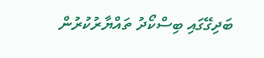ބަދިގޭގައި ބިސްކޯދު ތައްޔާރުކުރުން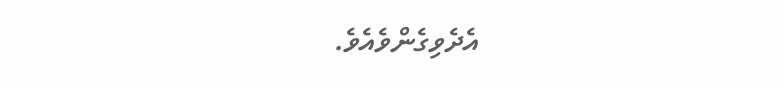އެދެވިގެންވެއެވެ.